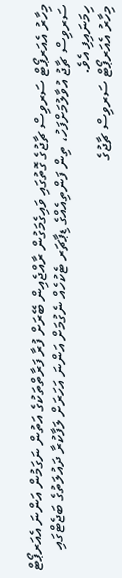މިހާރު އެއަރޕޯޓް ސަރވިސް ޗާޖުގެ ގޮތުގައި ވައިގެމަގުން ރާއްޖެއިން ބޭރަށް ފުރާ ފަރާތްތަކުގެ އަތުން ނަގަމުން އަންނަ އެއަރޕޯޓް ސަރވިސް ޗާޖު އުވާލުމަށްފަހު، ތިން ފަންތިއެއްގެ ޑިޕާޗަރ ޓެކުހެއް ނެގުމަށް އަންނަ އަހަރަށް ލަފާކުރާ ދައުލަތުގެ ބަޖެޓްގައި ހިމަނައިފި އެވެ.
މިހާރު އެއަރޕޯޓް ސަރވިސް ޗާޖުގެ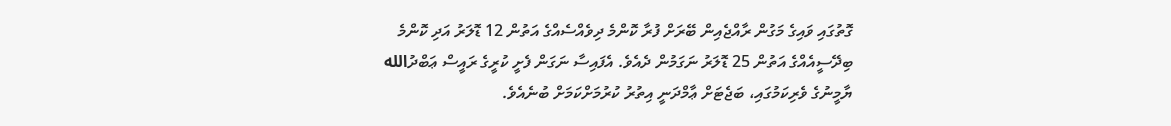ގޮތުގައި ވައިގެ މަގުން ރާއްޖެއިން ބޭރަށް ފުރާ ކޮންމެ ދިވެއްސެއްގެ އަތުން 12 ޑޮލަރު އަދި ކޮންމެ ބިދޭސީއެއްގެ އަތުން 25 ޑޮލަރު ނަގަމުން ދެއެވެ. އެފައިސާ ނަގަން ފެށީ ކުރީގެ ރައީސް ޢަބްދުالله ޔާމީނުގެ ވެރިކަމުގައި، ބަޖެޓަށް ޢާމްދަނީ އިތުރު ކުރުމަށްކަމަށް ބުނެއެވެ.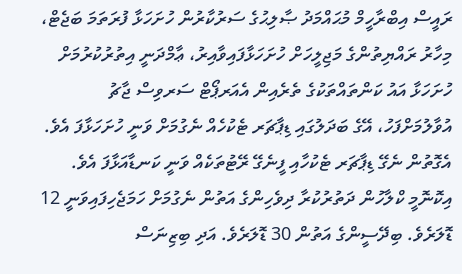ރައީސް އިބްރާހީމް މުޙައްމަދު ޞާލިޙުގެ ސަރުކާރުން ހުށަހަޅާ ފުރަތަމަ ބަޖެޓް، މިހާރު ރައްޔިތުންގެ މަޖިލީހަށް ހުށަހަޅާފައިވާއިރު، ޢާމްދަނީ އިތުރުކުރުމަށް ހުށަހަޅާ އައު ކަންތައްތަކުގެ ތެރެއިން އެއަރޕޯޓް ސަރވިސް ޖާޗު އުވާލުމަށްފަހު، އޭގެ ބަދަލުގައި ޑިޕާޗަރ ޓެކުހެއް ނެގުމަށް ވަނީ ހުށަހަޅާފަ އެވެ. އެގޮތުން ނެގޭ ޑިޕާޗަރ ޓެކުހާއި ފީނެގޭ ރޭޓުތަކެއް ވަނީ ކަނޑާއަޅާފަ އެވެ.
އިކޮނޮމީ ކްލާހުން ދަތުރުކުރާ ދިވެހިންގެ އަތުން ނެގުމަށް ހަމަޖެހިފައިވަނީ 12 ޑޮލަރެވެ. ބިދޭސީންގެ އަތުން 30 ޑޮލަރެވެ. އަދި ބިޒިނަސް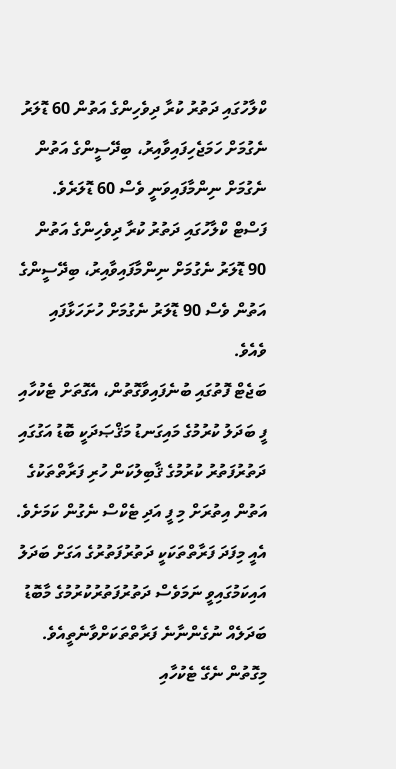ކްލާހުގައި ދަތުރު ކުރާ ދިވެހިންގެ އަތުން 60 ޑޮލަރު ނެގުމަށް ހަމަޖެހިފައިވާއިރު، ބިދޭސީންގެ އަތުން ނެގުމަށް ނިންމާފައިވަނީ ވެސް 60 ޑޮލަރެވެ. ފަސްޓް ކްލާހުގައި ދަތުރު ކުރާ ދިވެހިންގެ އަތުން 90 ޑޮލަރު ނެގުމަށް ނިންމާފައިވާއިރު، ބިދޭސީންގެ އަތުން ވެސް 90 ޑޮލަރު ނެގުމަށް ހުށަހަޅާފައި ވެއެވެ.
ބަޖެޓް ފޮތުގައި ބުނެފައިވާގޮތުން، އެގޮތަށް ޓެކުހާއި ފީ ބަދަލު ކުރުމުގެ މައިގަނޑު މަޤްޞަދަކީ ބޮޑު އަގުގައި ދަތުރުފަތުރު ކުރުމުގެ ޤާބިލުކަން ހުރި ފަރާތްތަކުގެ އަތުން އިތުރަށް މި ފީ އަދި ޓެކްސް ނެގުން ކަމަށެވެ. އެއީ މިފަދަ ފަރާތްތަކަކީ ދަތުރުފަތުރުގެ އަގަށް ބަދަލު އައިކަމުގައިވީ ނަމަވެސް ދަތުރުފަތުރުކުރުމުގެ މާބޮޑު ބަދަލެއް ނުގެންނާނެ ފަރާތްތަކަށްވާނެތީއެވެ.
މިގޮތުން ނެގޭ ޓެކުހާއި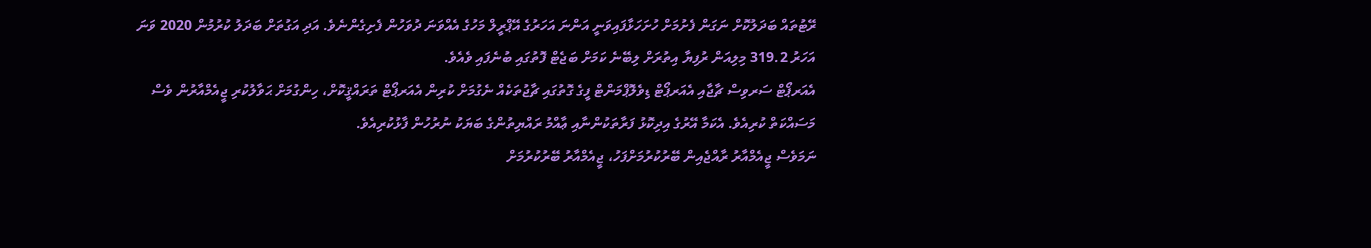ރޭޓުތައް ބަދަލުކޮށް ނަގަން ފެށުމަށް ހުށަހަޅާފައިވަނީ އަންނަ އަހަރުގެ އޭޕްރީލް މަހުގެ އެއްވަނަ ދުވަހުން ފެށިގެންނެވެ. އަދި އަގުތަށް ބަދަލު ކުރުމުން 2020 ވަނަ އަހަރު 319.2 މިލިއަން ރުފިޔާ އިތުރަށް ލިބޭނެ ކަމަށް ބަޖެޓް ފޮތުގައި ބުނެފައި ވެއެވެ.
އެއަރޕޯޓް ސަރވިސް ޗާޖާއި އެއަރޕޯޓް ޑިވެލޮޕްމަންޓް ފީގެ ގޮތުގައި ޗާޖުތަކެއް ނެގުމަށް ކުރިން އެއަރޕޯޓް ތަރައްޤީކޮށް، ހިންގުމަށް ޙަވާލުކުރި ޖީއެމްއާރުން ވެސް މަސައްކަތް ކުރިއެވެ. އެކަމާ އޭރުގެ އިދިކޮޅު ފަރާތަކުންނާއި ޢާއްމު ރައްޔިތުންގެ ބަޔަކު ނުރުހުން ފާޅުކުރިއެވެ.
ނަމަވެސް ޖީއެމްއާރު ރާއްޖެއިން ބޭރުކުރުމަށްފަހު، ޖީއެމްއާރު ބޭރުކުރުމަށް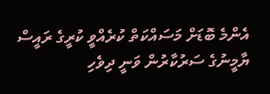އެންމެ ބޮޑަށް މަސައްކަތް ކުރެއްވީ ކުރީގެ ރައީސް ޔާމީނުގެ ސަރުކާރުން ވަނީ ދިވެހި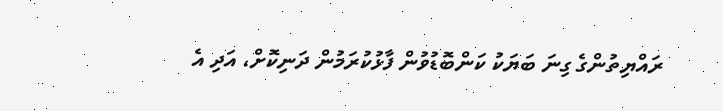ރައްޔިތުންގެ ގިނަ ބަޔަކު ކަންބޮޑުވުން ފާޅުކުރަމުން ދަނިކޮށް، އަދި އެ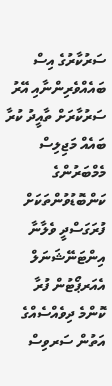ސަރުކާރުގެ އިސް ބައެއްވެރިންނާއި އޭރު ސަރުކާރަށް ތާއީދު ކުރާ ބައެއް މަޖިލިސް މެމްބަރުންގެ ކަންބޮޑުވުންތަކަށް ފުރަގަސްދީ ވެލާނާ އިންޓަނޭޝަނަލް އެއަރޕޯޓުން ފުރާ ކޮންމެ ދިވެއްސެއްގެ އަތުން ސަރވިސް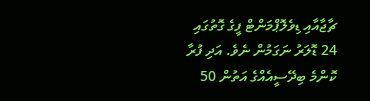ޗާޖާއާއި ޑިވެލޮޕްމަންޓް ފީގެ ގޮތުގައި 24 ޑޮލަރު ނަގަމުން ނެވެ. އަދި ފުރާ ކޮންމެ ބިދޭސީއެއްގެ އަތުން 50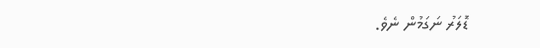ޑޮލަރު ނަގަމުން ނެވެ.